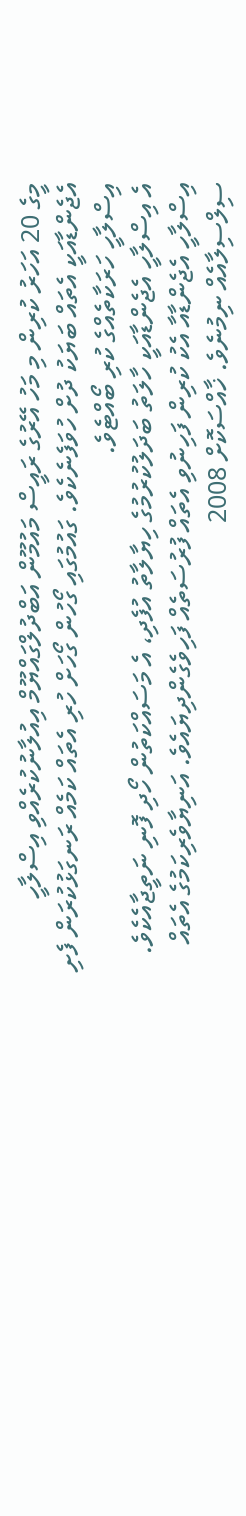މީގެ 20 އަހަރު ކުރިން މި މަހު އޭރުގެ ރައީސް މައުމޫން އަބްދުލްގައްޔޫމް އިއުލާނުކުރެއްވި އިސްލާހީ އެޖެންޑާއަކީ އެތައް ބަޔަކު ދުށް ހުވަފެނެކެވެ. ގައުމުގައި ގޯހުން ގޯހަށް ހުރި އެތައް ކަމެއް ރަނގަޅުކުރަން ފެށި އިސްލާހީ ހަރަކާތެއްގެ ކުރި ބޯއްޓެވެ.
އެ އިސްލާހީ އެޖެންޑާއަކީ ހާލަތު ބަދަލުކުރުމުގެ ހިޔާލާތު އުފެދި، އެ މަސައްކަތުން ހޯދި ފޮނި ނަތީޖާއެކެވެ.
އިސްލާހީ އެޖެންޑާއާ އެކު ކުރިން ފަހިނުވި އެތައް ފުރުސަތެއް ފަހިވެގެންދިޔައެވެ. އަނިޔާވެރިކަމުގެ އެތައް ސިލްސިލާއެއް ނިމުނެވެ. ޚާއްސަކޮށް 2008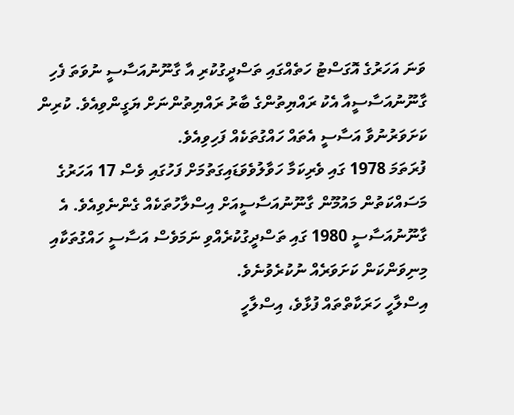ވަނަ އަހަރުގެ އޮގަސްޓު ހަތެއްގައި ތަސްދީގުކުރި އާ ގާނޫނުއަސާސީ ނުވަތަ ފެހި ގާނޫނުއަސާސީއާ އެކު ރައްޔިތުންގެ ބާރު ރައްޔިތުންނަށް ޔަގީންވިއެވެ. ކުރިން ކަށަވަރުނުވާ އަސާސީ އެތައް ހައްގުތަކެއް ފަހިވިއެވެ.
ފުރަތަމަ 1978 ގައި ވެރިކަމާ ހަވާލުވެވަޑައިގަތުމަށް ފަހުގައި ވެސް 17 އަހަރުގެ މަސައްކަތުން މައުމޫން ގާނޫނުއަސާސީއަށް އިސްލާހުތަކެއް ގެންނެވިއެވެ. އެ ގާނޫނުއަސާސީ 1980 ގައި ތަސްދީގުކުރެއްވި ނަމަވެސް އަސާސީ ހައްގުތަކާއި މިނިވަންކަން ކަށަވަރެއް ނުކުރެވުނެވެ.
އިސްލާހީ ހަރަކާތްތައް ފުޅާވެ، އިސްލާހީ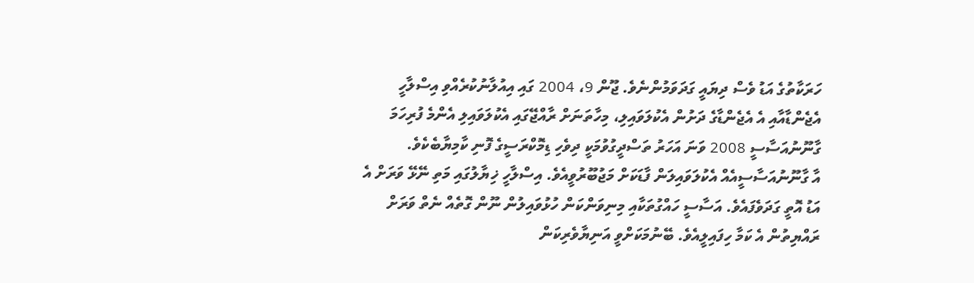ހަރަކާތުގެ އަޑު ވެސް ދިޔައީ ގަދަވަމުންނެވެ. ޖޫން 9، 2004 ގައި އިއުލާނުކުރެއްވި އިސްލާހީ އެޖެންޑާއާއި އެ އެޖެންޑާގެ ދަށުން އެކުލަވައިލި، މިހާތަނަށް ރާއްޖޭގައި އެކުލަވައިލި އެންމެ ފުރިހަމަ ގާނޫނުއަސާސީ 2008 ވަނަ އަހަރު ތަސްދީގުވުމަކީ ދިވެހި ޑިމޮކްރަސީގެ ފޮނި ކާމިޔާބެކެވެ.
އާ ގާނޫނުއަސާސީއެއް އެކުލަވައިލަން ފާޑަކަށް މަޖުބޫރުވީއެވެ. އިސްލާހީ ޚިޔާލުގައި މަތި ނޭޅޭ ވަރަށް އެ އަޑު އޮތީ ގަދަވެފައެވެ. އަސާސީ ހައްގުތަކާއި މިނިވަންކަން ހުޅުވައިލުން ނޫން ގޮތެއް ނެތް ވަރަށް ރައްޔިތުން އެ ކަމާ ހިފައިލީއެވެ. ބޭނުމަކަށްވީ އަނިޔާވެރިކަން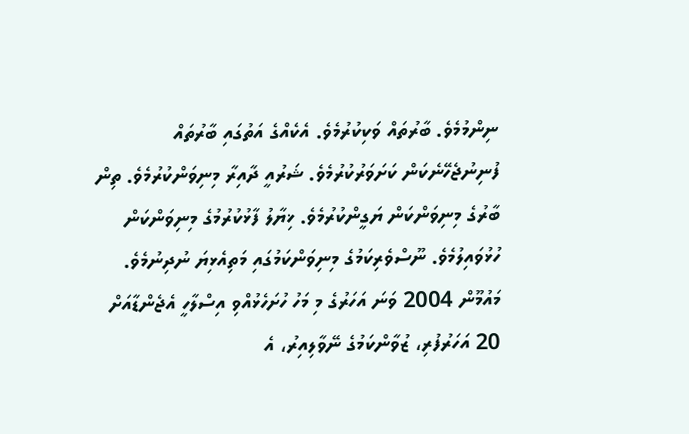ނިންމުމެވެ. ބާރުތައް ވަކިކުރުމެވެ. އެކެއްގެ އަތުގައި ބާރުތައް ފުނިނުޖެހޭނެކަން ކަށަވަރުކުރުމެވެ. ޝަރުއީ ދާއިރާ މިނިވަންކުރުމެވެ. ތިން ބާރުގެ މިނިވަންކަން ޔަގީންކުރުމެވެ. ޚިޔާލު ފާޅުކުރުމުގެ މިނިވަންކަން ހުޅުވައިލުމެވެ. ނޫސްވެރިކަމުގެ މިނިވަންކަމުގައި މަތިއެޅިޔަ ނުދިނުމެވެ.
މައުމޫން 2004 ވަނަ އަހަރުގެ މި މަހު ހުށަހެޅުއްވި އިސްލާހީ އެޖެންޑާއަށް 20 އަހަރުފުރި، ޒުވާންކަމުގެ ނޭވާލިއިރު، އެ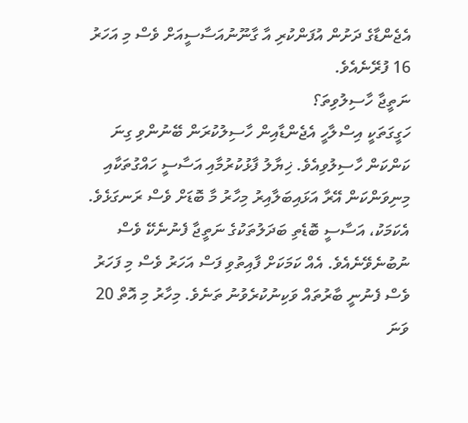އެޖެންޑާގެ ދަށުން އުފަންކުރި އާ ގާނޫނުއަސާސީއަށް ވެސް މި އަހަރު 16 ފުރޭނެއެވެ.
ނަތީޖާ ހާސިލުވިތަ؟
ހަގީގަތަކީ އިސްލާހީ އެޖެންޑާއިން ހާސިލުކުރަން ބޭނުންވި ގިނަ ކަންކަން ހާސިލުވިއެވެ. ޚިޔާލު ފާޅުކުރުމާއި އަސާސީ ހައްގުތަކާއި މިނިވަންކަން އޭރާ އަޅައިބަލާއިރު މިހާރު މާ ބޮޑަށް ވެސް ރަނގަޅެވެ.
އެކަމަކު، އަސާސީ ބޮޑެތި ބަދަލުތަކުގެ ނަތީޖާ ފެނުނެކޭ ވެސް ނުބުނެވޭނެއެވެ. އެއް ކަމަކަށް ފާއިތުވި ފަސް އަހަރު ވެސް މި ފަހަރު ވެސް ފެނުނީ ބާރުތައް ވަކިނުކުރެވުނު ތަނެވެ. މިހާރު މި އޮތް 20 ވަނަ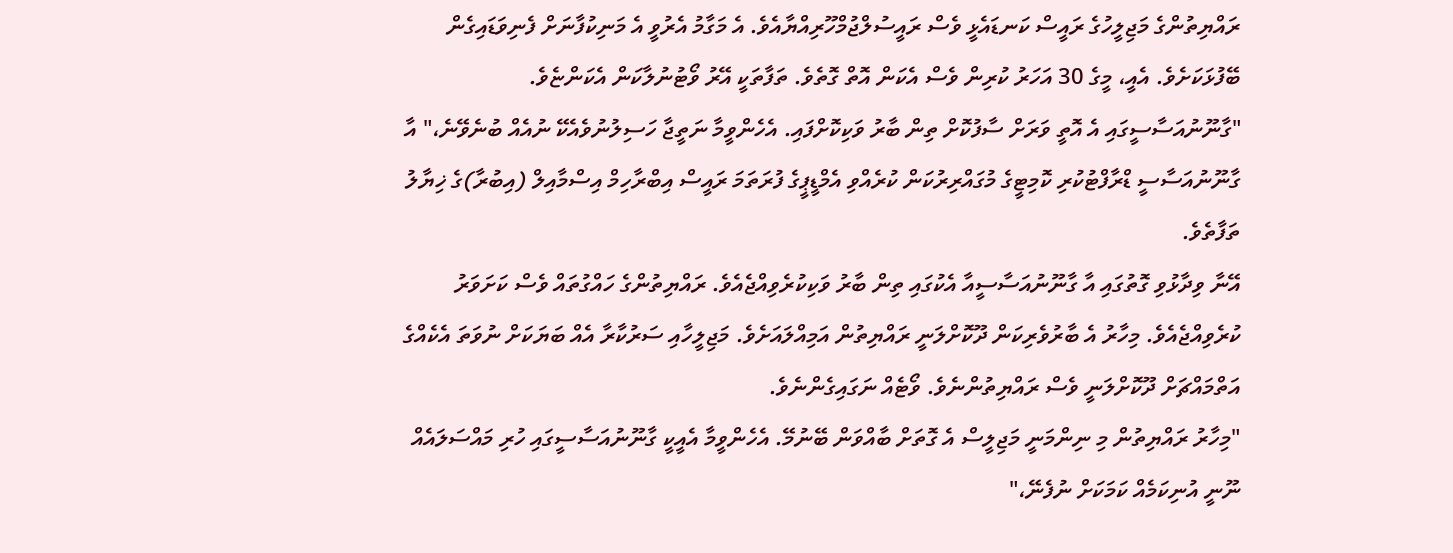ރައްޔިތުންގެ މަޖިލީހުގެ ރައީސް ކަނޑައެޅީ ވެސް ރައީސުލްޖުމްހޫރިއްޔާއެވެ. އެ މަގާމު އެރުވީ އެ މަނިކުފާނަށް ފެނިވަޑައިގެން ބޭފުޅަކަށެވެ. އެއީ، މީގެ 30 އަހަރު ކުރިން ވެސް އެކަން އޮތް ގޮތެވެ. ތަފާތަކީ އޭރު ވޯޓުނުލާކަން އެކަންޏެވެ.
"ގާނޫނުއަސާސީގައި އެ އޮތީ ވަރަށް ސާފުކޮށް ތިން ބާރު ވަކިކޮށްފައި. އެހެންވީމާ ނަތީޖާ ހަސިލުނުވެއެކޭ ނުއެއް ބުނެވޭނެ،" އާ ގާނޫނުއަސާސީ ޑްރާފްޓުކުރި ކޮމިޓީގެ މުގައްރިރުކަން ކުރެއްވި އެމްޑީޕީގެ ފުރަތަމަ ރައީސް އިބްރާހިމް އިސްމާއިލް (އިބުރާ)ގެ ޚިޔާލު ތަފާތެވެ.
އޭނާ ވިދާޅުވި ގޮތުގައި އާ ގާނޫނުއަސާސީއާ އެކުގައި ތިން ބާރު ވަކިކުރެވިއްޖެއެވެ. ރައްޔިތުންގެ ހައްގުތައް ވެސް ކަށަވަރު ކުރެވިއްޖެއެވެ. މިހާރު އެ ބާރުވެރިކަން ދޫކޮށްލަނީ ރައްޔިތުން އަމިއްލައަށެވެ. މަޖިލީހާއި ސަރުކާރާ އެއް ބަޔަކަށް ނުވަތަ އެކެއްގެ އަތްމައްޗަށް ދޫކޮށްލަނީ ވެސް ރައްޔިތުންނެވެ. ވޯޓެއް ނަގައިގެންނެވެ.
"މިހާރު ރައްޔިތުން މި ނިންމަނީ މަޖިލީސް އެ ގޮތަށް ބާއްވަން ބޭނުމޭ. އެހެންވީމާ އެއީކީ ގާނޫނުއަސާސީގައި ހުރި މައްސަލައެއް ނޫނީ އުނިކަމެއް ކަމަކަށް ނުފެނޭ،"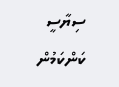ސިޔާސީ ކަންކަމުން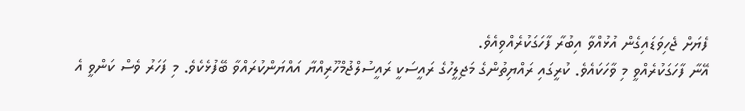ފެޔަށް ޖެހިވަޑައިގެން އުޅުއްވާ އިބުރާ ފާހަގަކުރެއްވިއެވެ.
އޭނާ ފާހަގަކުރެއްވީ މި ވާހަކައެވެ. ކުރީގައި ރައްޔިތުންގެ މަޖިލީހުގެ ރައީސަކީ ރައީސުލްޖުމްހޫރިއްޔާ އައްޔަންކުރައްވާ ބޭފުޅެކެވެ. މި ފަހަރު ވެސް ކަންވީ އެ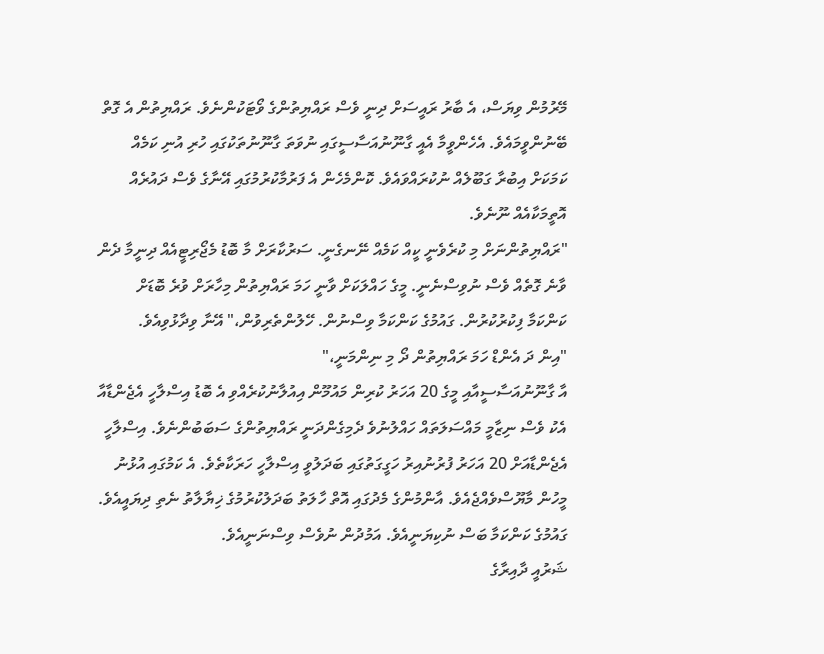މޭރުމުން ވިޔަސް، އެ ބާރު ރައީސަށް ދިނީ ވެސް ރައްޔިތުންގެ ވޯޓަކުންނެވެ. ރައްޔިތުން އެ ގޮތް ބޭނުންވީމައެވެ. އެހެންވީމާ އެއީ ގާނޫނުއަސާސީގައި ނުވަތަ ގާނޫނުތަކުގައި ހުރި އުނި ކަމެއް ކަމަކަށް އިބުރާ ގަބޫލެއް ނުކުރައްވައެވެ. ކޮންމެހެން އެ ފަރުމާކުރުމުގައި އޭނާގެ ވެސް ދައުރެއް އޮތީމަކާއެއް ނޫނެވެ.
"ރައްޔިތުންނަށް މި ކުރެވެނީ ކީއް ކަމެއް ނޭނގެނީ. ސަރުކާރަށް މާ ބޮޑު މެޖޯރިޓީއެއް ދިނީމާ ދެން ވާނެ ގޮތެއް ވެސް ނުވިސްނެނީ. މީގެ ހައްލަކަށް ވާނީ ހަމަ ރައްޔިތުން މިހާރަށް ވުރެ ބޮޑަށް ކަންކަމާ ފިކުރުކުރުން. ގައުމުގެ ކަންކަމާ ވިސްނުން. ހޭލުންތެރިވުން،" އޭނާ ވިދާޅުވިއެވެ.
"އިން ދަ އެންޑް ހަމަ ރައްޔިތުން ދޯ މި ނިންމަނީ،"
އާ ގާނޫނުއަސާސީއާއި މީގެ 20 އަހަރު ކުރިން މައުމޫން އިއުލާނުކުރެއްވި އެ ބޮޑު އިސްލާހީ އެޖެންޑާއާ އެކު ވެސް ނިޒާމީ މައްސަލަތައް ހައްލުނުވެ ދެމިގެންދަނީ ރައްޔިތުންގެ ސަބަބުންނެވެ. އިސްލާހީ އެޖެންޑާއަށް 20 އަހަރު ފުރުނުއިރު ހަގީގަތުގައި ބަދަލުވީ އިސްލާހީ ހަރަކާތެވެ. އެ ކަމުގައި އުޅުނު މީހުން މާޔޫސްވެއްޖެއެވެ. އާންމުންގެ މެދުގައި އޮތް ހާލަތު ބަދަލުކުރުމުގެ ޚިޔާލާތު ނެތި ދިޔައީއެވެ. ގައުމުގެ ކަންކަމާ ބަސް ނުކިޔަނީއެވެ. އަމުދުން ނުވެސް ވިސްނަނީއެވެ.
ޝަރުއީ ދާއިރާގެ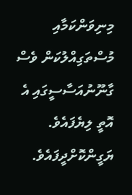މިނިވަންކަމާއި މުސްތަގިއްލުކަން ވެސް ގާނޫނުއަސާސީގައި އެ އޮތީ ލިޔެފައެވެ. ޔަގީންކޮށްދީފައެވެ.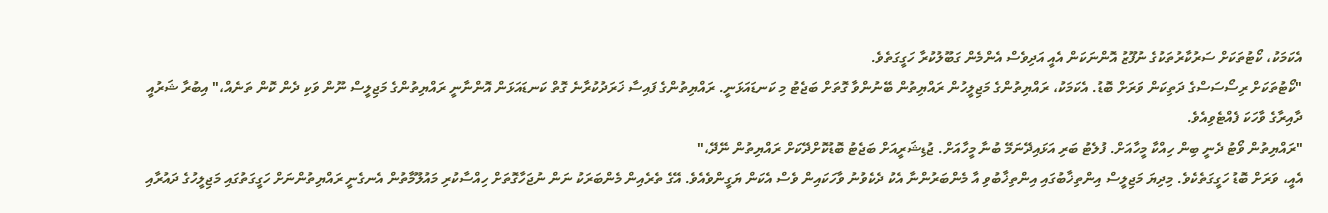އެކަމަކު، ކޯޓުތަކަށް ސަރުކާރުތަކުގެ ނުފޫޒު އޮންނަކަން އެއީ އަދިވެސް އެންމެން ގަބޫލުކުރާ ހަގީގަތެވެ.
"ކޯޓުތަކަށް ރިސޯސަސްގެ ދަތިކަން ވަރަށް ބޮޑު. އެކަމަކު، ރައްޔިތުންގެ މަޖިލީހުން ރައްޔިތުން ބޭނުންވާ ގޮތަށް ބަޖެޓު މި ކަނޑައަޅަނީ. ރައްޔިތުންގެ ފައިސާ ޚަރަދުކުރާނެ ގޮތް ކަނޑައަޅަން އޮންނާނީ ރައްޔިތުންގެ މަޖިލީސް ނޫން ވަކި ދެން ކޮން ތަނެއް،" އިބުރާ ޝަރުއީ ދާއިރާގެ ވާހަކަ ފެއްޓެވިއެވެ.
"ރައްޔިތުން ވޯޓު ދެނީ ބިން ހިއްކާ މީހާއަށް. ފުލެޓު ބަރި އަޅައިދޭނަމޭ ބުނާ މީހާއަށް. ޖުޑިޝަރީއަށް ބަޖެޓު ބޮޑުކޮށްދޭކަށް ރައްޔިތުން ނޭދޭ،"
އެއީ، ވަރަށް ބޮޑު ހަގީގަތެކެވެ. މިދިޔަ މަޖިލީސް އިންތިޚާބުގައި އިންތިޚާބުވި އާ މެންބަރުންނާ އެކު ދެކެވުނު ވާހަކައިން ވެސް އެކަން ޔަގީންވެއެވެ. އޭގެ ތެރެއިން މެންބަރަކު ނަން ނުޖަހާގޮތަށް ހިއްސާކުރި މައުލޫމާތުން އެނގެނީ ރައްޔިތުންނަށް ހަގީގަތުގައި މަޖިލީހުގެ ދައުރާއި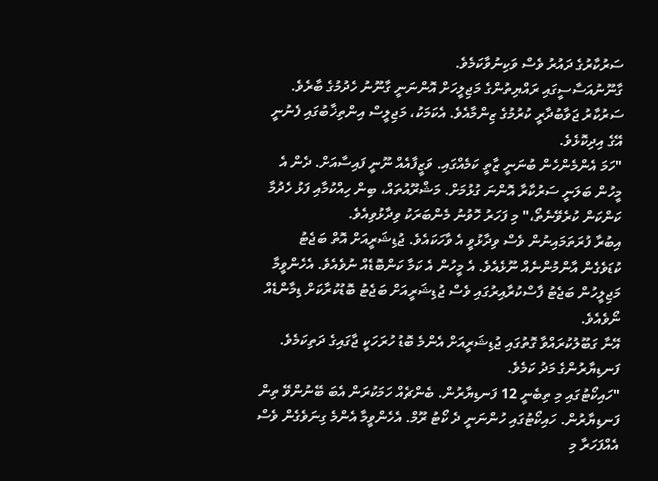ސަރުކާރުގެ ދައުރު ވެސް ވަކިނުވާކަމެވެ.
ގާނޫނުއަސާސީގައި ރައްޔިތުންގެ މަޖިލީހަށް އޮންނަނީ ގާނޫނު ހެދުމުގެ ބާރެވެ. ސަރުކާރު ޖަވާބުދާރީ ކުރުމުގެ ޒިންމާއެވެ. އެކަމަކު، މަޖިލީސް އިންތިޚާބުގައި ފެނުނީ އޭގެ އިދިކޮޅެވެ.
"ހަމަ އެންމެންހެން ބުނަނީ ޒާތީ ކަމެއްގައި. ވަޒީފާއެއް ނޫނީ ފައިސާއަށް. ދެން އެ މީހުން ބަލަނީ ސަރުކާރާ އޮންނަ ގުޅުމަށް. މަޝްރޫއުތައް، ބިން ހިއްކުމާއި ފަޅު ހެދުމާ ކަންކަން ކުރެވޭނެތޯ،" މި ފަހަރު ހޮވުނު މެންބަރަކު ވިދާޅުވިއެވެ.
އިބުރާ ފުރަތަމައިނުން ވެސް ވިދާޅުވީ އެ ވާހަކައެވެ. ޖުޑިޝަރީއަށް އޮތް ބަޖެޓު ކުޑަވެގެން އާންމުންނެއް ނޫޅެއެވެ. އެ މީހުން އެ ކަމާ ކަންބޮޑެއް ނުވެއެވެ. އެހެންވީމާ މަޖިލީހުން ބަޖެޓު ފާސްކުރާއިރުގައި ވެސް ޖުޑިޝަރީއަށް ބަޖެޓު ބޮޑުކުރާކަށް ޑިމާންޑެއް ނޯވެއެވެ.
އޭނާ ގަބޫލުކުރައްވާ ގޮތުގައި ޖުޑިޝަރީއަށް އެންމެ ބޮޑު ހުރަހަކީ ޖާގައިގެ ދަތިކަމެވެ. ފަނޑިޔާރުންގެ މަދު ކަމެވެ.
"ހައިކޯޓުގައި މި ތިބެނީ 12 ފަނޑިޔާރުން. ބެންޗެއް ހަމަކުރަން އެބަ ބޭނުންވޭ ތިން ފަނޑިޔާރުން. ހައިކޯޓުގައި ހުންނަނީ ދެ ކޯޓު ރޫމް. އެހެންވީމާ އެންމެ ގިނަވެގެން ވެސް އެއްފަހަރާ މި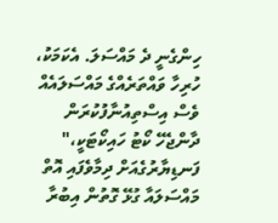ހިންގެނީ ދެ މައްސަލަ. އެކަމަކު، ހުރިހާ ވައްތަރެއްގެ މައްސަލައެއް ވެސް އިސްތިއުނާފުކުރަން ދާންޖެހޭ ކޯޓު ހައިކޯޓަކީ،" ފަނޑިޔާރުގެއަށް ދިމާވެފައި އޮތް މައްސަލައާ ގުޅޭ ގޮތުން އިބުރާ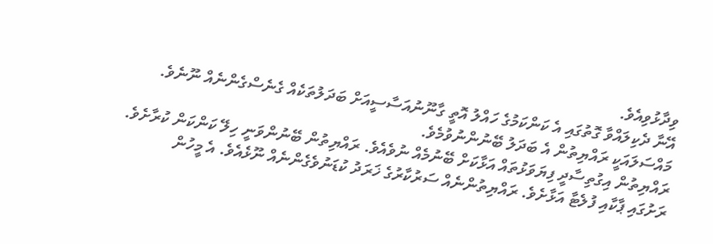ވިދާޅުވިއެވެ.
އޭނާ ދެކިލައްވާ ގޮތުގައި އެ ކަންކަމުގެ ހައްލު އޮތީ ގާނޫނުއަސާސީއަށް ބަދަލުތަކެއް ގެނެސްގެންނެއް ނޫނެވެ. މައްސަލައަކީ ރައްޔިތުން އެ ބަދަލު ބޭނުންނުވުމެވެ.
ރައްޔިތުން އިގުތިސާދީ ފިޔަވަޅުތައް އަޅާކަށް ބޭނުމެއް ނުވެއެވެ. ރައްޔިތުން ބޭނުންވަނީ ހިލޭ ކަންކަން ކުރާށެވެ. ރަށުގައި ޕާކާއި ފުލެޓާ އަޅާށެވެ. ރައްޔިތުންނެއް ސަރުކާރުގެ ޚަރަދު ކުޑަނުވެގެންނެއް ނޫޅެއެވެ. އެ މީހުން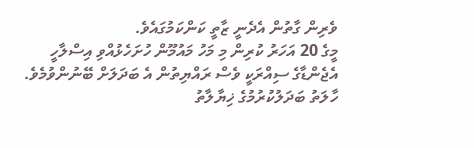ވެރިން ގާތުން އެދެނީ ޒާތީ ކަންކަމުގައެވެ.
މީގެ 20 އަހަރު ކުރިން މި މަހު މައުމޫން ހުށަހެޅުއްވި އިސްލާހީ އެޖެންޑާގެ ސިއްރަކީ ވެސް ރައްޔިތުން އެ ބަދަލަށް ބޭނުންވުމެވެ. ހާލަތު ބަދަލުކުރުމުގެ ޚިޔާލާތު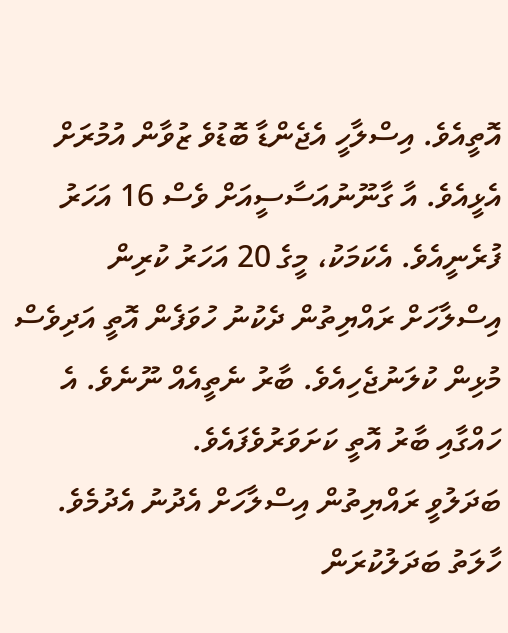އޮތީއެވެ. އިސްލާހީ އެޖެންޑާ ބޮޑުވެ ޒުވާން އުމުރަށް އެޅީއެވެ. އާ ގާނޫނުއަސާސީއަށް ވެސް 16 އަހަރު ފުރެނީއެވެ. އެކަމަކު، މީގެ 20 އަހަރު ކުރިން އިސްލާހަށް ރައްޔިތުން ދެކުނު ހުވަފެން އޮތީ އަދިވެސް މުޅިން ކުލަނުޖެހިއެވެ. ބާރު ނެތީއެއް ނޫނެވެ. އެ ހައްގާއި ބާރު އޮތީ ކަށަވަރުވެފައެވެ.
ބަދަލުވީ ރައްޔިތުން އިސްލާހަށް އެދުނު އެދުމެވެ. ހާލަތު ބަދަލުކުރަން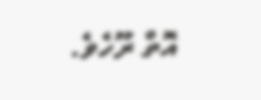އޮތް ރޫހެވެ.